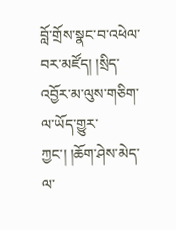བློ་གྲོས་སྣང་བ་འཕེལ་བར་མཛོད། །སྲིད་འབྱོར་མ་ལུས་གཅིག་ལ་ཡོད་གྱུར་ཀྱང་། །ཆོག་ཤེས་མེད་ལ་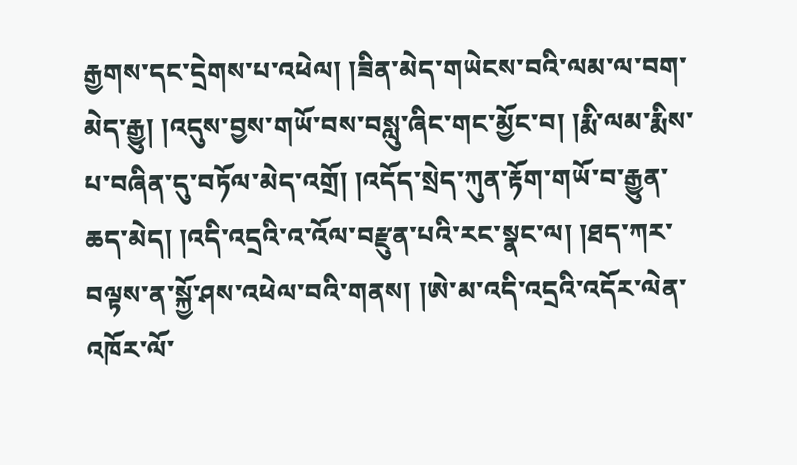རྒྱགས་དང་དྲེགས་པ་འཕེལ། །ཟིན་མེད་གཡེངས་བའི་ལམ་ལ་བག་མེད་རྒྱུ། །འདུས་བྱས་གཡོ་བས་བསླུ་ཞིང་གང་མྱོང་བ། །རྨི་ལམ་རྨིས་པ་བཞིན་དུ་བཏོལ་མེད་འགྲོ། །འདོད་སྲེད་ཀུན་རྟོག་གཡོ་བ་རྒྱུན་ཆད་མེད། །འདི་འདྲའི་འ་འོལ་བརྫུན་པའི་རང་སྣང་ལ། །ཐད་ཀར་བལྟས་ན་སྐྱོ་ཤས་འཕེལ་བའི་གནས། །ཨེ་མ་འདི་འདྲའི་འདོར་ལེན་འཁོར་ལོ་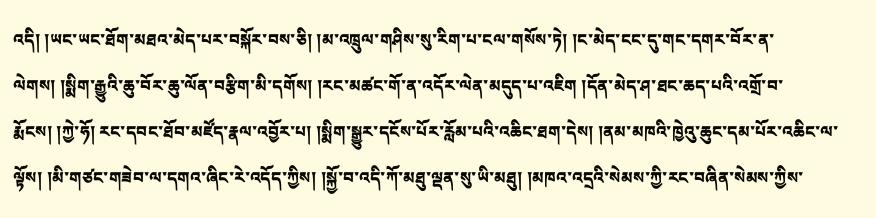འདི། །ཡང་ཡང་ཐོག་མཐའ་མེད་པར་བསྐོར་བས་ཅི། །མ་འཁྲུལ་གཤིས་སུ་རིག་པ་ངལ་གསོས་ཏེ། །ང་མེད་ངང་དུ་གང་དགར་བོར་ན་ལེགས། །སྨིག་རྒྱུའི་ཆུ་བོར་ཆུ་ལོན་བརྩིག་མི་དགོས། །རང་མཚང་གོ་ན་འདོར་ལེན་མདུད་པ་འཇིག །དོན་མེད་ཤ་ཐང་ཆད་པའི་འགྲོ་བ་རྨོངས། །ཀྱེ་ཧོ། རང་དབང་ཐོབ་མཛོད་རྣལ་འབྱོར་པ། །སྨིག་སྒྱུར་དངོས་པོར་རློམ་པའི་འཆིང་ཐག་དེས། །ནམ་མཁའི་ཁྱེའུ་ཆུང་དམ་པོར་འཆིང་ལ་ལྟོས། །མི་གཙང་གཟེབ་ལ་དགའ་ཞིང་རེ་འདོད་ཀྱིས། །སྐྱོ་བ་འདི་ཀོ་མཐུ་ལྡན་སུ་ཡི་མཐུ། །མཁའ་འདྲའི་སེམས་ཀྱི་རང་བཞིན་སེམས་ཀྱིས་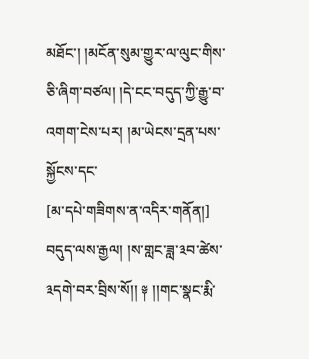མཐོང་། །མངོན་སུམ་གྱུར་ལ་ལུང་གིས་ཅི་ཞིག་བཙལ། །དེ་ངང་བདུད་ཀྱི་རྒྱུ་བ་འགག་ངེས་པར། །མ་ཡེངས་དྲན་པས་སྐྱོངས་དང་
[མ་དཔེ་གཟིགས་ན་འདིར་གནོན།]
བདུད་ལས་རྒྱལ། །ས་གླང་ཟླ་༣བ་ཚེས་༣དགེ་བར་བྲིས་སོ།། ༈ །།གང་སྣང་རྨི་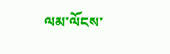ལམ་ལོངས་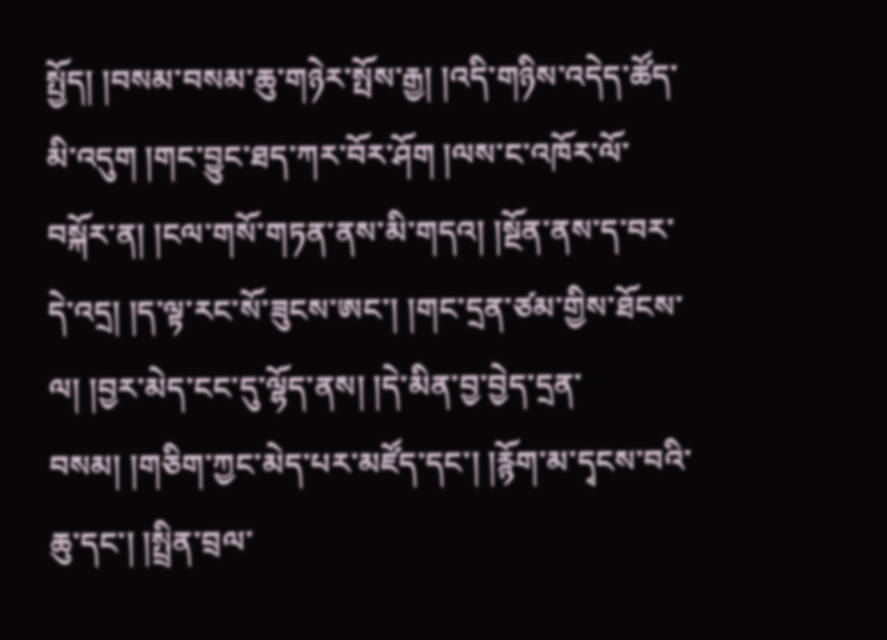སྤྱོད། །བསམ་བསམ་ཆུ་གཉེར་སྤོས་རྒྱ། །འདི་གཉིས་འདེད་ཚོད་མི་འདུག །གང་བྱུང་ཐད་ཀར་བོར་ཤོག །ལས་ང་འཁོར་ལོ་བསྐོར་ན། །ངལ་གསོ་གཏན་ནས་མི་གདའ། །སྔོན་ནས་ད་བར་དེ་འདྲ། །ད་ལྟ་རང་སོ་ཟུངས་ཨང་། །གང་དྲན་ཙམ་གྱིས་ཐོངས་ལ། །བྱར་མེད་ངང་དུ་ལྷོད་ནས། །དེ་མིན་བྱ་བྱེད་དྲན་བསམ། །གཅིག་ཀྱང་མེད་པར་མཛོད་དང་། །རྙོག་མ་དྭངས་བའི་ཆུ་དང་། །སྤྲིན་བྲལ་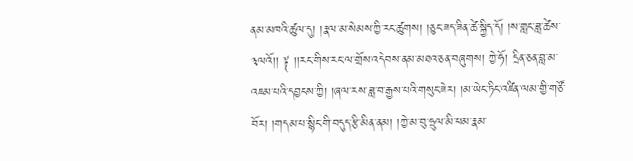ནམ་མཁའི་ཚུལ་དུ། །རྣལ་མ་སེམས་ཀྱི་རང་ཚུགས། །ཅུང་ཟད་ཟིན་ཚེ་སྐྱིད་དོ། །ས་གླང་ཟླ་ཚེས་༣ལའོ།། ༈ །།རང་གིས་རང་ལ་གྲོས་འདེབས་ནམ་མཐའ་ཅན་བཞུགས། ཀྱེ་ཧོ། དྲིན་ཅན་བླ་མ་འཇམ་པའི་དབྱངས་ཀྱི། །ཞལ་རས་ཟླ་བ་རྒྱས་པའི་གསུང་ཟེར། །མ་ཡེང་ཏིང་འཛིན་ལམ་གྱི་གཙོ་བོར། །གདམ་པ་སྙིང་གི་བདུད་རྩི་མིན་ནམ། །ཀྱེ་མ་བུ་ཧྲུལ་མི་ཕམ་རྣམ་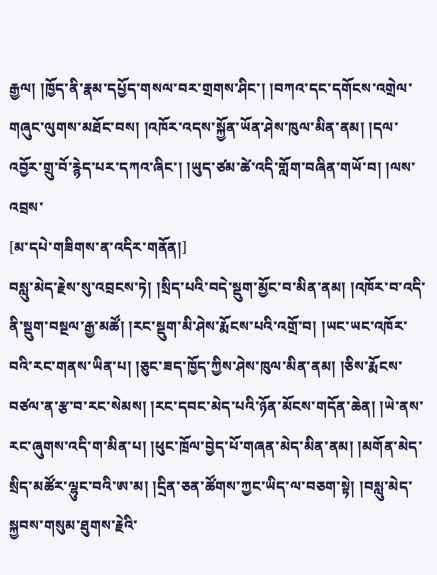རྒྱལ། །ཁྱོད་ནི་རྣམ་དཔྱོད་གསལ་བར་གྲགས་ཤིང་། །བཀའ་དང་དགོངས་འགྲེལ་གཞུང་ལུགས་མཐོང་བས། །འཁོར་འདས་སྐྱོན་ཡོན་ཤེས་ཁུལ་མིན་ནམ། །དལ་འབྱོར་གྲུ་བོ་རྙེད་པར་དཀའ་ཞིང་། །ཡུད་ཙམ་ཚེ་འདི་གློག་བཞིན་གཡོ་བ། །ལས་འབྲས་
[མ་དཔེ་གཟིགས་ན་འདིར་གནོན།]
བསླུ་མེད་རྗེས་སུ་འབྲངས་ཏེ། །སྲིད་པའི་བདེ་སྡུག་མྱོང་བ་མིན་ནམ། །འཁོར་བ་འདི་ནི་སྡུག་བསྔལ་རྒྱ་མཚོ། །རང་སྡུག་མི་ཤེས་རྨོངས་པའི་འགྲོ་བ། །ཡང་ཡང་འཁོར་བའི་རང་གནས་ཡིན་པ། །ཅུང་ཟད་ཁྱོད་ཀྱིས་ཤེས་ཁུལ་མིན་ནམ། །ཅིས་རྨོངས་བཙལ་ན་རྩ་བ་རང་སེམས། །རང་དབང་མེད་པའི་ཉོན་མོངས་གདོན་ཆེན། །ཡེ་ནས་རང་ཞུགས་འདི་ག་མིན་པ། །ཕུང་ཁྲོལ་བྱེད་པོ་གཞན་མེད་མིན་ནམ། །མགོན་མེད་སྲིད་མཚོར་ལྷུང་བའི་ཨ་མ། །དྲིན་ཅན་ཚོགས་ཀྱང་ཡིད་ལ་བཅག་སྟེ། །བསླུ་མེད་སྐྱབས་གསུམ་ཐུགས་རྗེའི་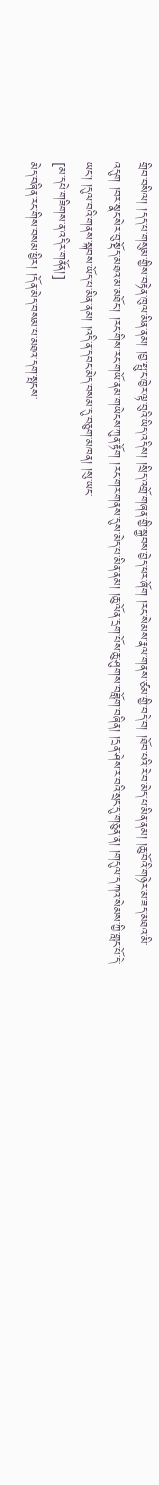གྲིབ་བསིལ། །དད་པ་གསུམ་གྱིས་བརྟེན་ཁུལ་མིན་ནམ། །བྱ་སྤུ་ང་ཁྱེར་ལྟ་བུའི་ཡིད་འདིས། །སྲིད་འགྲོ་གཞན་གྱི་སྐྱབས་བྱེད་ཕར་ཞོག །རང་སེམས་རྣལ་གནས་ཙམ་གྱི་བདེ་བ། །ཐོབ་པའི་རེ་བ་མེད་པ་མིན་ནམ། །ཆུ་བོའི་གཉེར་མ་ཟད་མཐའ་མི་འདུག །བར་སྣང་སེར་བུ་སྡོད་མཐའ་མ་མཐོང་། །རང་གིས་རང་གཡོ་ནམ་གཡེངས་ཀུན་རྟོག །རང་གར་གནས་དུས་མེད་པ་མིན་ནམ། །ཆུ་ལོན་དྲག་པོས་ཆུ་ཤུགས་བཟློག་བཞིན། །དྲན་ཤེས་ར་བའི་སྲང་དུ་གཅུན་ན། །གདུལ་དཀའ་སེམས་ཀྱི་གླང་པོ་དེ་ཡང་། །དུལ་བའི་གནས་སྐབས་ཡོད་པ་མིན་ནམ། །འདི་ན་དབང་མེད་བསམ་དུ་བཅུག་མཁན། །སུ་ཡང་
[མ་དཔེ་གཟིགས་ན་འདིར་གནོན།]
མེད་བཞིན་རང་གིས་བསམ་ཕྱིར། །དོན་མེད་བསམ་པ་མཐའ་དག་སྤངས་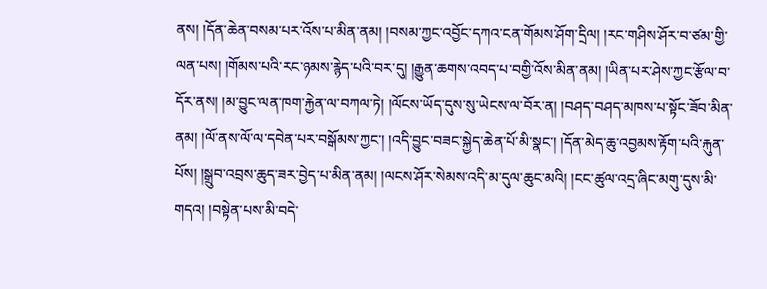ནས། །དོན་ཆེན་བསམ་པར་འོས་པ་མིན་ནམ། །བསམ་ཀྱང་འབྱོང་དཀའ་ངན་གོམས་ཤོག་དྲིལ། །རང་གཤིས་ཤོར་བ་ཙམ་གྱི་ལན་པས། །གོམས་པའི་རང་ཉམས་རྙེད་པའི་བར་དུ། །རྒྱུན་ཆགས་འབད་པ་བགྱི་འོས་མིན་ནམ། །ཡིན་པར་ཤེས་ཀྱང་རྩོལ་བ་དོར་ནས། །མ་བྱུང་ལན་ཁག་རྐྱེན་ལ་བཀལ་ཏེ། །ལོངས་ཡོད་དུས་སུ་ཡེངས་ལ་བོར་ན། །བཤད་བཤད་མཁས་པ་སྟོང་ཟོབ་མིན་ནམ། །ལོ་ནས་ལོ་ལ་དབེན་པར་བསྒོམས་ཀྱང་། །འདི་བྱུང་བཟང་སྐྱེད་ཆེན་པོ་མི་སྣང་། །དོན་མེད་ཆུ་འབྱམས་རྟོག་པའི་རྐུན་པོས། །སྒྲུབ་འབྲས་ཆུད་ཟར་བྱེད་པ་མིན་ནམ། །ལངས་ཤོར་སེམས་འདི་མ་དུལ་ཆུང་མའི། །ངང་ཚུལ་འདྲ་ཞིང་མགུ་དུས་མི་གདའ། །བསྟེན་པས་མི་བདེ་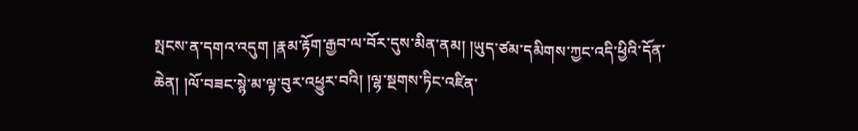སྤངས་ན་དགའ་འདུག །རྣམ་རྟོག་རྒྱབ་ལ་བོར་དུས་མིན་ནམ། །ཡུད་ཙམ་དམིགས་ཀྱང་འདི་ཕྱིའི་དོན་ཆེན། །ལོ་བཟང་སྙེ་མ་ལྟ་བུར་འཕྱུར་བའི། །ལྷ་སྔགས་ཏིང་འཛིན་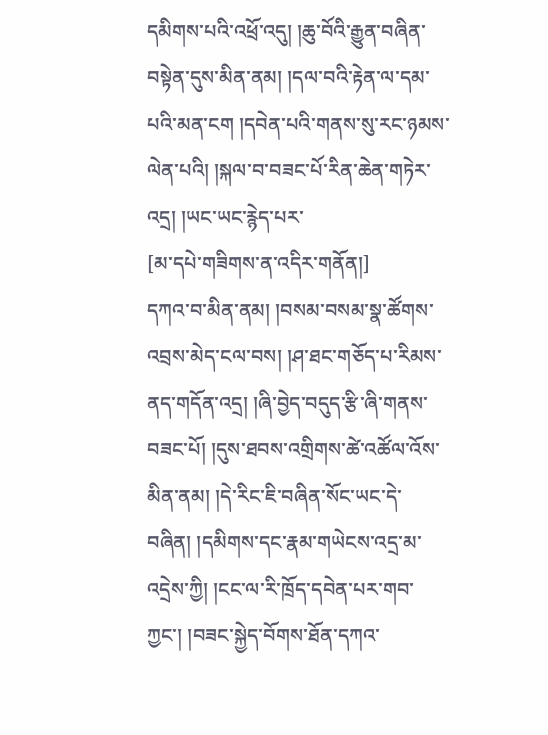དམིགས་པའི་འཕྲོ་འདུ། །ཆུ་བོའི་རྒྱུན་བཞིན་བསྟེན་དུས་མིན་ནམ། །དལ་བའི་རྟེན་ལ་དམ་པའི་མན་ངག །དབེན་པའི་གནས་སུ་རང་ཉམས་ལེན་པའི། །སྐལ་བ་བཟང་པོ་རིན་ཆེན་གཏེར་འདྲ། །ཡང་ཡང་རྙེད་པར་
[མ་དཔེ་གཟིགས་ན་འདིར་གནོན།]
དཀའ་བ་མིན་ནམ། །བསམ་བསམ་སྣ་ཚོགས་འབྲས་མེད་ངལ་བས། །ཤ་ཐང་གཅོད་པ་རིམས་ནད་གདོན་འདྲ། །ཞི་བྱེད་བདུད་རྩི་ཞི་གནས་བཟང་པོ། །དུས་ཐབས་འགྲིགས་ཚེ་འཚོལ་འོས་མིན་ནམ། །དེ་རིང་ཇི་བཞིན་སོང་ཡང་དེ་བཞིན། །དམིགས་དང་རྣམ་གཡེངས་འདྲ་མ་འདྲེས་ཀྱི། །ངང་ལ་རི་ཁྲོད་དབེན་པར་གབ་ཀྱང་། །བཟང་སྐྱེད་བོགས་ཐོན་དཀའ་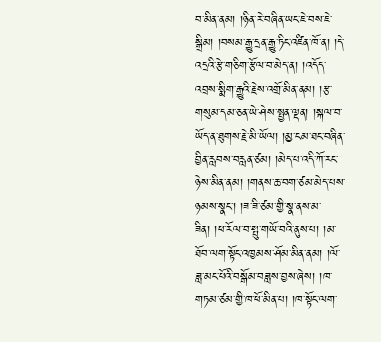བ་མིན་ནམ། །ཉིན་རེ་བཞིན་ཡང་ཇེ་བས་ཇེ་སྒྲིམ། །བསམ་རྒྱུ་དྲན་རྒྱུ་ཏིང་འཛིན་ཁོ་ན། །དེ་འདྲའི་རྩེ་གཅིག་རྩོལ་བ་མེད་ན། །འདོད་འབྲས་སྨིག་རྒྱུའི་རྗེས་འགྲོ་མིན་ནམ། །རྩ་གསུམ་དམ་ཅན་ཡེ་ཤེས་སྤྱན་ལྡན། །སྐལ་བ་ཡོད་ན་ཐུགས་རྗེ་མི་ཡོལ། །མྱ་ངམ་ཐང་བཞིན་བྱིན་རླབས་བརླན་ཙམ། །མེད་པ་འདི་ཀོ་རང་ཉེས་མིན་ནམ། །གནས་ཆ་བག་ཙམ་མེད་པས་ཉམས་སྣང་། །ཟ་ཟི་ཙམ་གྱི་སྣ་ནས་མ་ཟིན། །ཕ་རོལ་བ་སྤུ་གཡོ་བའི་ནུས་པ། །མ་ཐོབ་ལག་སྟོང་འཁྱམས་ཤོམ་མིན་ནམ། །ལོ་ཟླ་མང་པོའི་བསྒོམ་བཟླས་བྱས་ཞེས། །ཁ་གཏམ་ཙམ་གྱི་ཁ་ཕོ་མིན་པ། །ཁ་སྟོང་ལག་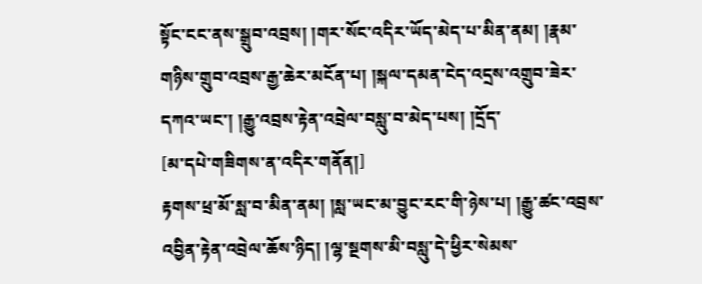སྟོང་ངང་ནས་སྒྲུབ་འབྲས། །གར་སོང་འདིར་ཡོད་མེད་པ་མིན་ནམ། །རྣམ་གཉིས་གྲུབ་འབྲས་རྒྱ་ཆེར་མངོན་པ། །སྐལ་དམན་ངེད་འདྲས་འགྲུབ་ཟེར་དཀའ་ཡང་། །རྒྱུ་འབྲས་རྟེན་འབྲེལ་བསླུ་བ་མེད་པས། །དྲོད་
[མ་དཔེ་གཟིགས་ན་འདིར་གནོན།]
རྟགས་ཕྲ་མོ་སླ་བ་མིན་ནམ། །སླ་ཡང་མ་བྱུང་རང་གི་ཉེས་པ། །རྒྱུ་ཚང་འབྲས་འབྱིན་རྟེན་འབྲེལ་ཆོས་ཉིད། །ལྷ་སྔགས་མི་བསླུ་དེ་ཕྱིར་སེམས་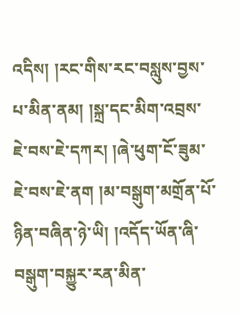འདིས། །རང་གིས་རང་བསླུས་བྱས་པ་མིན་ནམ། །སྐྲ་དང་མིག་འབྲས་ཇེ་བས་ཇེ་དཀར། །ཞེ་ཕུག་ངོ་ཟུམ་ཇེ་བས་ཇེ་ནག །མ་བསྒུག་མགྲོན་པོ་ཉིན་བཞིན་ཉེ་ཡི། །འདོད་ཡོན་ཞི་བསྒུག་བསྐྱུར་རན་མིན་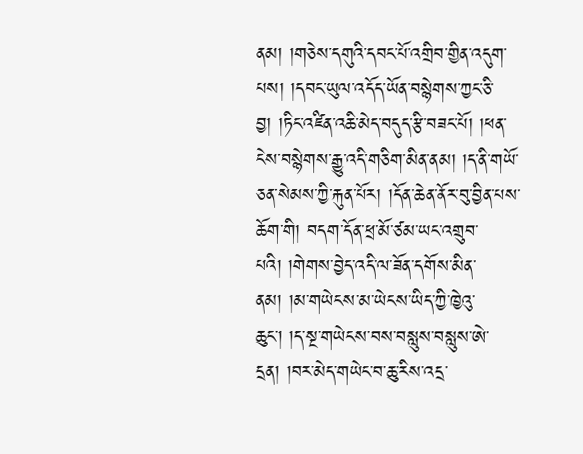ནམ། །གཅེས་དགུའི་དབང་པོ་འགྲིབ་གྱིན་འདུག་པས། །དབང་ཡུལ་འདོད་ཡོན་བསྙེགས་ཀྱང་ཅི་བྱ། །ཏིང་འཛིན་འཆི་མེད་བདུད་རྩི་བཟང་པོ། །ཕན་ངེས་བསྙེགས་རྒྱུ་འདི་གཅིག་མིན་ནམ། །ད་ནི་གཡོ་ཅན་སེམས་ཀྱི་རྐུན་པོར། །དོན་ཆེན་ནོར་བུ་བྱིན་པས་ཆོག་གི། བདག་དོན་ཕྲ་མོ་ཙམ་ཡང་འགྲུབ་པའི། །གེགས་བྱེད་འདི་ལ་ཟོན་དགོས་མིན་ནམ། །མ་གཡེངས་མ་ཡེངས་ཡིད་ཀྱི་ཁྱེའུ་ཆུང་། །ད་སྔ་གཡེངས་བས་བསླུས་བསླུས་ཨེ་དྲན། །བར་མེད་གཡེང་བ་ཆུ་རིས་འདྲ་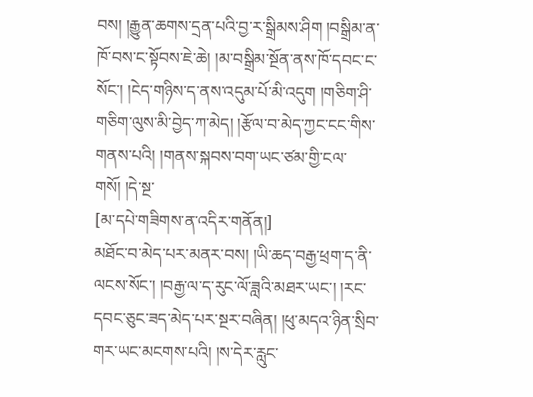བས། །རྒྱུན་ཆགས་དྲན་པའི་བྱ་ར་སྒྲིམས་ཤིག །བསྒྲིམ་ན་ཁོ་བས་ང་སྟོབས་ཇེ་ཆེ། །མ་བསྒྲིམ་སྔོན་ནས་ཁོ་དབང་ང་སོང་། །ངེད་གཉིས་ད་ནས་འདུམ་པོ་མི་འདུག །གཅིག་ཤི་གཅིག་ལུས་མི་བྱེད་ཀ་མེད། །རྩོལ་བ་མེད་ཀྱང་ངང་གིས་གནས་པའི། །གནས་སྐབས་བག་ཡང་ཙམ་གྱི་ངལ་གསོ། །དེ་སྔ་
[མ་དཔེ་གཟིགས་ན་འདིར་གནོན།]
མཐོང་བ་མེད་པར་མནར་བས། །ཡི་ཆད་བརྒྱ་ཕྲག་ད་ནི་ལངས་སོང་། །བརྒྱ་ལ་ད་རུང་ལོ་ཟླའི་མཐར་ཡང་། །རང་དབང་ཅུང་ཟད་མེད་པར་སྔར་བཞིན། །ཕུ་མདའ་ཉིན་སྲིབ་གར་ཡང་མངགས་པའི། །ས་དེར་རླུང་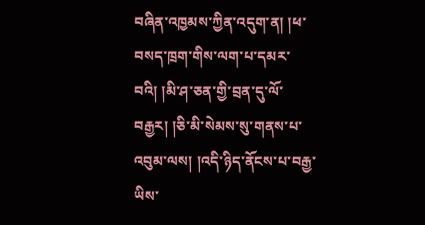བཞིན་འཁྱམས་ཀྱིན་འདུག་ན། །ཕ་བསད་ཁྲག་གིས་ལག་པ་དམར་བའི། །མི་ཤ་ཅན་གྱི་བྲན་དུ་ལོ་བརྒྱར། །ཅི་མི་སེམས་སུ་གནས་པ་འབུམ་ལས། །འདི་ཉིད་ནོངས་པ་བརྒྱ་ཡིས་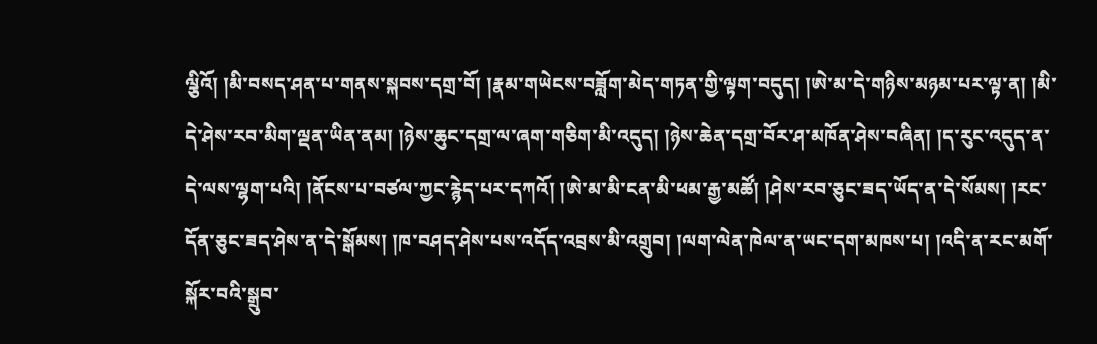ལྕིའོ། །མི་བསད་ཤན་པ་གནས་སྐབས་དགྲ་བོ། །རྣམ་གཡེངས་བཟློག་མེད་གཏན་གྱི་ལྟག་བདུད། །ཨེ་མ་དེ་གཉིས་མཉམ་པར་ལྟ་ན། །མི་དེ་ཤེས་རབ་མིག་ལྡན་ཡིན་ནམ། །ཉེས་ཆུང་དགྲ་ལ་ཞག་གཅིག་མི་འདུད། །ཉེས་ཆེན་དགྲ་བོར་ཤ་མཁོན་ཤེས་བཞིན། །ད་རུང་འདུད་ན་དེ་ལས་ལྷག་པའི། །ནོངས་པ་བཙལ་ཀྱང་རྙེད་པར་དཀའོ། །ཨེ་མ་མི་ངན་མི་ཕམ་རྒྱ་མཚོ། །ཤེས་རབ་ཅུང་ཟད་ཡོད་ན་དེ་སོམས། །རང་དོན་ཅུང་ཟད་ཤེས་ན་དེ་སྒོམས། །ཁ་བཤད་ཤེས་པས་འདོད་འབྲས་མི་འགྲུབ། །ལག་ལེན་ཁེལ་ན་ཡང་དག་མཁས་པ། །འདི་ན་རང་མགོ་སྐོར་བའི་སྒྲུབ་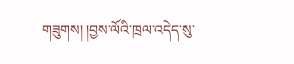གཟུགས། །བྱས་ལོའི་ཁྲལ་འདེད་སུ་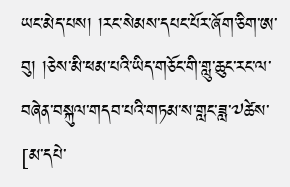ཡང་མེད་པས། །རང་སེམས་དཔང་པོར་ཞོག་ཅིག་ཨ་བུ། །ཅེས་མི་ཕམ་པའི་ཡིད་གཅོང་གི་གླུ་ཆུང་རང་ལ་བཞེན་བསྐུལ་གདབ་པའི་གཏམ་ས་གླང་ཟླ་༧ཚེས་
[མ་དཔེ་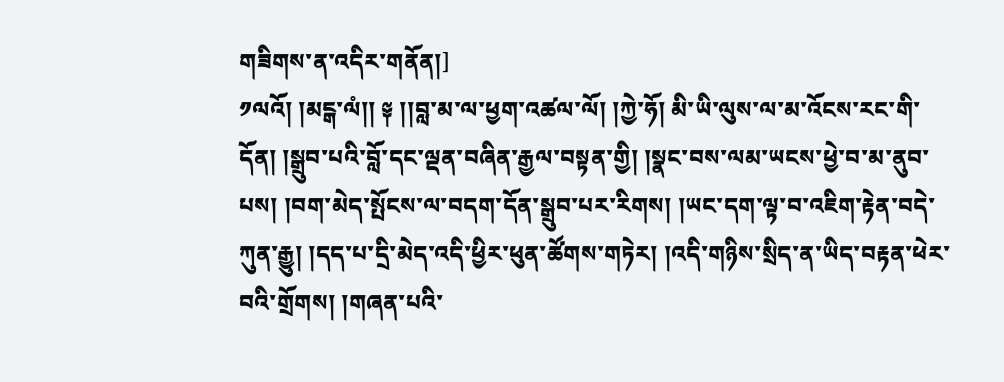གཟིགས་ན་འདིར་གནོན།]
༡ལའོ། །མངྒ་ལཾ།། ༈ །།བླ་མ་ལ་ཕྱག་འཚལ་ལོ། །ཀྱེ་ཧོ། མི་ཡི་ལུས་ལ་མ་འོངས་རང་གི་དོན། །སྒྲུབ་པའི་བློ་དང་ལྡན་བཞིན་རྒྱལ་བསྟན་གྱི། །སྣང་བས་ལམ་ཡངས་ཕྱེ་བ་མ་ནུབ་པས། །བག་མེད་སྤོངས་ལ་བདག་དོན་སྒྲུབ་པར་རིགས། །ཡང་དག་ལྟ་བ་འཇིག་རྟེན་བདེ་ཀུན་རྒྱུ། །དད་པ་དྲི་མེད་འདི་ཕྱིར་ཕུན་ཚོགས་གཏེར། །འདི་གཉིས་སྲིད་ན་ཡིད་བརྟན་ཕེར་བའི་གྲོགས། །གཞན་པའི་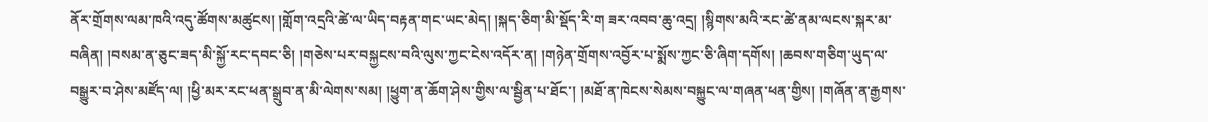ནོར་གྲོགས་ལམ་ཁའི་འདུ་ཚོགས་མཚུངས། །གློག་འདྲའི་ཚེ་ལ་ཡིད་བརྟན་གང་ཡང་མེད། །སྐད་ཅིག་མི་སྡོད་རི་ག ཟར་འབབ་ཆུ་འདྲ། །སྙིགས་མའི་རང་ཚེ་ནམ་ལངས་སྐར་མ་བཞིན། །བསམ་ན་ཅུང་ཟད་མི་སྐྱོ་རང་དབང་ཅི། །གཅེས་པར་བསྐྱངས་བའི་ལུས་ཀྱང་ངེས་འདོར་ན། །གཉེན་གྲོགས་འབྱོར་པ་སྨོས་ཀྱང་ཅི་ཞིག་དགོས། །ཆབས་གཅིག་ཡུད་ལ་བསྒྱུར་བ་ཤེས་མཛོད་ལ། །ཕྱི་མར་རང་ཕན་སྒྲུབ་ན་མི་ལེགས་སམ། །ཕྱུག་ན་ཆོག་ཤེས་གྱིས་ལ་སྦྱིན་པ་ཐོང་། །མཐོ་ན་ཁེངས་སེམས་བསྐྱུང་ལ་གཞན་ཕན་གྱིས། །གཞོན་ན་རྒྱགས་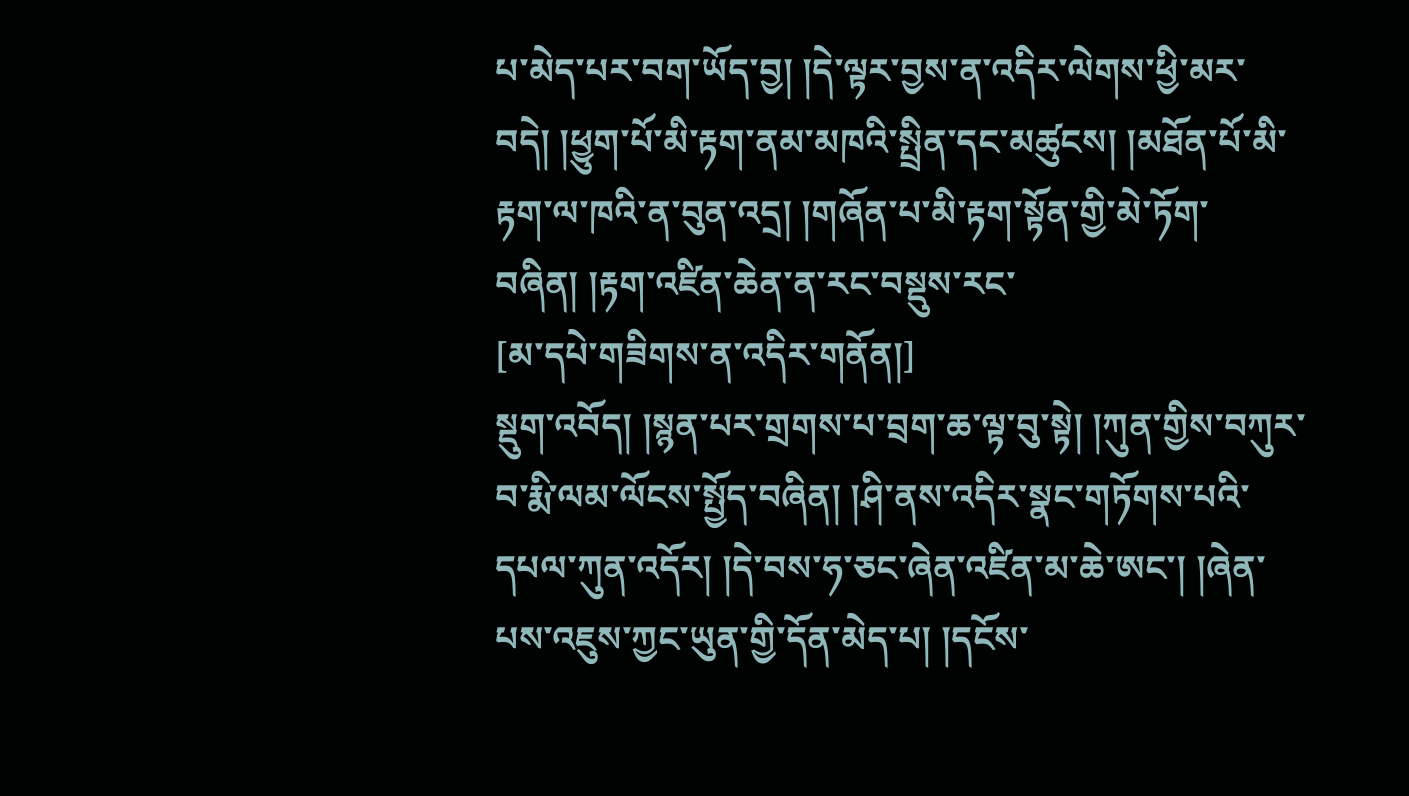པ་མེད་པར་བག་ཡོད་བྱ། །དེ་ལྟར་བྱས་ན་འདིར་ལེགས་ཕྱི་མར་བདེ། །ཕྱུག་པོ་མི་རྟག་ནམ་མཁའི་སྤྲིན་དང་མཚུངས། །མཐོན་པོ་མི་རྟག་ལ་ཁའི་ན་བུན་འདྲ། །གཞོན་པ་མི་རྟག་སྟོན་གྱི་མེ་ཏོག་བཞིན། །རྟག་འཛིན་ཆེན་ན་རང་བསྡུས་རང་
[མ་དཔེ་གཟིགས་ན་འདིར་གནོན།]
སྡུག་འབོད། །སྙན་པར་གྲགས་པ་བྲག་ཆ་ལྟ་བུ་སྟེ། །ཀུན་གྱིས་བཀུར་བ་རྨི་ལམ་ལོངས་སྤྱོད་བཞིན། །ཤི་ནས་འདིར་སྣང་གཏོགས་པའི་དཔལ་ཀུན་འདོར། །དེ་བས་ཧ་ཅང་ཞེན་འཛིན་མ་ཆེ་ཨང་། །ཞེན་པས་འཇུས་ཀྱང་ཡུན་གྱི་དོན་མེད་པ། །དངོས་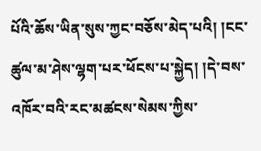པོའི་ཆོས་ཡིན་སུས་ཀྱང་བཅོས་མེད་པའི། །ངང་ཚུལ་མ་ཤེས་ལྷག་པར་ཕོངས་པ་སྐྱེད། །དེ་བས་འཁོར་བའི་རང་མཚངས་སེམས་ཀྱིས་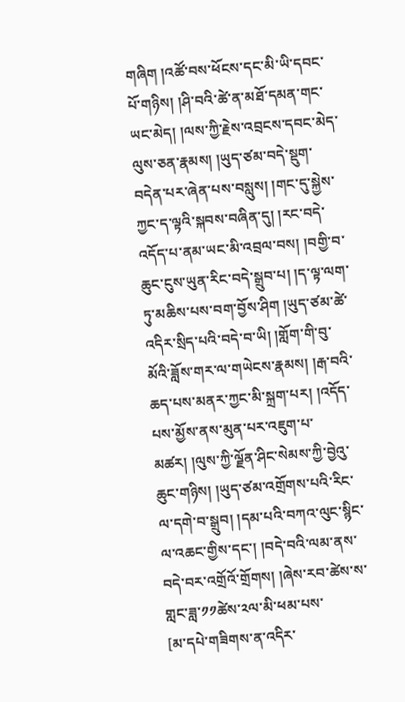གཞིག །འཚོ་བས་ཕོངས་དང་མི་ཡི་དབང་པོ་གཉིས། །ཤི་བའི་ཚེ་ན་མཐོ་དམན་གང་ཡང་མེད། །ལས་ཀྱི་རྗེས་འབྲངས་དབང་མེད་ལུས་ཅན་རྣམས། །ཡུད་ཙམ་བདེ་སྡུག་བདེན་པར་ཞེན་པས་བསླུས། །གང་དུ་སྐྱེས་ཀྱང་ད་ལྟའི་སྐབས་བཞིན་དུ། །རང་བདེ་འདོད་པ་ནམ་ཡང་མི་འབྲལ་བས། །བགྱི་བ་ཆུང་ངུས་ཡུན་རིང་བདེ་སྒྲུབ་པ། །ད་ལྟ་ལག་ཏུ་མཆིས་པས་བག་བྱོས་ཤིག །ཡུད་ཙམ་ཚེ་འདིར་སྲིད་པའི་བདེ་བ་ཡི། །གློག་གི་བུ་མོའི་ཟློས་གར་ལ་གཡེངས་རྣམས། །རྒ་བའི་ཆད་པས་མནར་ཀྱང་མི་སྐྲག་པར། །འདོད་པས་མྱོས་ནས་མུན་པར་འཇུག་པ་མཚར། །ལུས་ཀྱི་ལྗོན་ཤིང་སེམས་ཀྱི་བྱེའུ་ཆུང་གཉིས། །ཡུད་ཙམ་འགྲོགས་པའི་རིང་ལ་དགེ་བ་སྒྲུབ། །དམ་པའི་བཀའ་ལུང་སྙིང་ལ་འཆང་གྱིས་དང་། །བདེ་བའི་ལམ་ནས་བདེ་བར་འགྲོའོ་གྲོགས། །ཞེས་རབ་ཚེས་ས་གླང་ཟླ་༡༡ཚེས་༢ལ་མི་ཕམ་པས་
[མ་དཔེ་གཟིགས་ན་འདིར་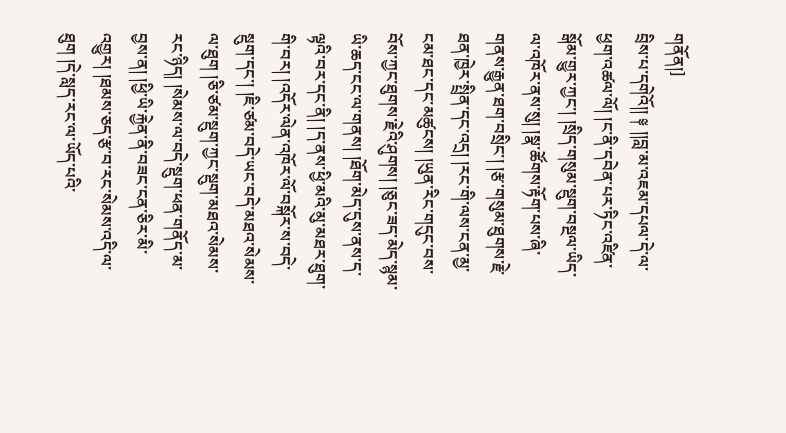གནོན།]
བྲིས་པ་དགེའོ།། ༈ །།བླ་མ་འཇམ་དཔལ་དེ་ལ་ཕྱག་འཚལ་ལོ། །ང་ནི་དབེན་པར་ཏིང་འཛིན་སྒོམ་གྱུར་ཀྱང་། །སྲིད་གསུམ་སྡུག་བསྔལ་ཡིད་ལ་འཁོར་ནས་སུ། །སྣ་ཚོགས་རྟོག་པས་ཞི་གནས་རྒྱུན་ཐག་བསྲིང་། །རྩ་གསུམ་ཐུགས་རྗེ་ཐན་ཁྱེར་སྤྲིན་དང་འདྲ། །རང་གི་ལས་ངན་མྱ་ངམ་ཐང་དང་མཚུངས། །ཡུན་རིང་གདུང་བས་བོས་ཀྱང་ཐུགས་རྗེའི་ཤུགས། །ཅུང་ཟད་མེད་སྙམ་ཡི་ཆད་ངང་ལ་གནས། །ཐོག་མེད་དུས་ནས་ད་ལྟའི་བར་དང་ནི། །ད་ནས་ཕྱི་མའི་མུ་མཐར་ཐུག་གི་བར། །འདོར་ལེན་འཁོར་ལོ་བསྐོར་ས་བདེ་སྡུག་དང་། །ཇི་ཙམ་བདེ་ཡང་བདེ་མཐའ་སེམས་ལ་ཐུག །ཅི་ཙམ་སྡུག་ཀྱང་སྡུག་མཐའ་སེམས་རང་ཉིད། །སེམས་ལ་བདེ་སྡུག་ཕན་གནོད་མ་བྱས་ན། །ཕྱི་ཡི་རྐྱེན་ནི་བཟང་ངན་ཅིར་མི་འགྱུར། །ཐམས་ཅད་རྩ་བ་རང་སེམས་འདི་ལ་ཐུག །དེ་སླད་རང་ལ་ཡོད་པའི་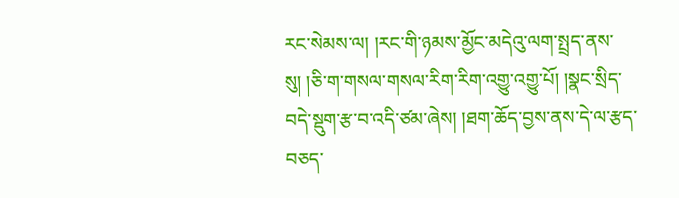རང་སེམས་ལ། །རང་གི་ཉམས་མྱོང་མདེའུ་ལག་སྤྲད་ནས་སུ། །ཅི་ག་གསལ་གསལ་རིག་རིག་འགྱུ་འགྱུ་པོ། །སྣང་སྲིད་བདེ་སྡུག་རྩ་བ་འདི་ཙམ་ཞེས། །ཐག་ཆོད་བྱས་ནས་དེ་ལ་རྩད་བཅད་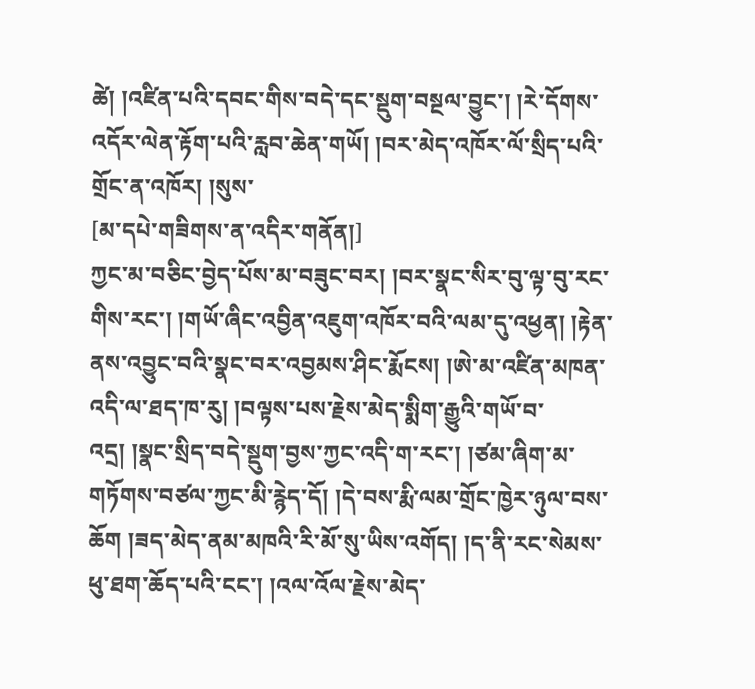ཚེ། །འཛིན་པའི་དབང་གིས་བདེ་དང་སྡུག་བསྔལ་བྱུང་། །རེ་དོགས་འདོར་ལེན་རྟོག་པའི་རླབ་ཆེན་གཡོ། །བར་མེད་འཁོར་ལོ་སྲིད་པའི་གྲོང་ན་འཁོར། །སུས་
[མ་དཔེ་གཟིགས་ན་འདིར་གནོན།]
ཀྱང་མ་བཅིང་བྱེད་པོས་མ་བཟུང་བར། །བར་སྣང་སིར་བུ་ལྟ་བུ་རང་གིས་རང་། །གཡོ་ཞིང་འབྱིན་འཇུག་འཁོར་བའི་ལམ་དུ་འཕྱན། །རྟེན་ནས་འབྱུང་བའི་སྣང་བར་འབྱམས་ཤིང་རྨོངས། །ཨེ་མ་འཛིན་མཁན་འདི་ལ་ཐད་ཁ་རུ། །བལྟས་པས་རྗེས་མེད་སྨིག་རྒྱུའི་གཡོ་བ་འདྲ། །སྣང་སྲིད་བདེ་སྡུག་བྱས་ཀྱང་འདི་ག་རང་། །ཙམ་ཞིག་མ་གཏོགས་བཙལ་ཀྱང་མི་རྙེད་དོ། །དེ་བས་རྨི་ལམ་གྲོང་ཁྱེར་ཉུལ་བས་ཆོག །ཟད་མེད་ནམ་མཁའི་རི་མོ་སུ་ཡིས་འགོད། །ད་ནི་རང་སེམས་ཕུ་ཐག་ཆོད་པའི་ངང་། །འལ་འོལ་རྗེས་མེད་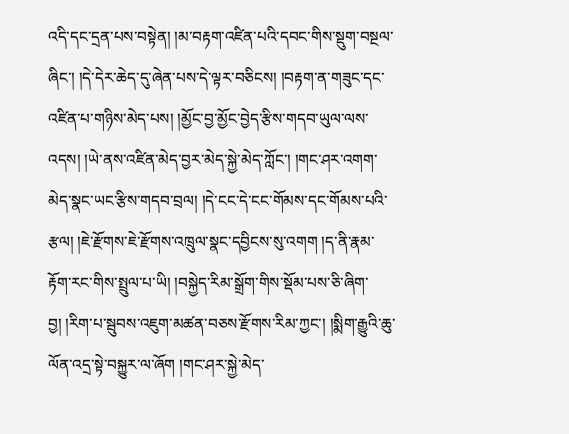འདི་དང་དྲན་པས་བསྟེན། །མ་བརྟག་འཛིན་པའི་དབང་གིས་སྡུག་བསྔལ་ཞིང་། །དེ་དེར་ཆེད་དུ་ཞེན་པས་དེ་ལྟར་བཅིངས། །བརྟག་ན་གཟུང་དང་འཛིན་པ་གཉིས་མེད་པས། །མྱོང་བྱ་མྱོང་བྱེད་རྩིས་གདབ་ཡུལ་ལས་འདས། །ཡེ་ནས་འཛིན་མེད་བྱར་མེད་སྐྱེ་མེད་ཀློང་། །གང་ཤར་འགག་མེད་སྣང་ཡང་རྩིས་གདབ་བྲལ། །དེ་ངང་དེ་ངང་གོམས་དང་གོམས་པའི་རྩལ། །ཇེ་རྫོགས་ཇེ་རྫོགས་འཁྲུལ་སྣང་དབྱིངས་སུ་འགག །ད་ནི་རྣམ་རྟོག་རང་གིས་སྤྲུལ་པ་ཡི། །བསྐྱེད་རིམ་སྒྲོག་གིས་སྡོམ་པས་ཅི་ཞིག་བྱ། །རིག་པ་སྦུབས་འཇུག་མཚན་བཅས་རྫོགས་རིམ་ཀྱང་། །སྨིག་རྒྱུའི་ཆུ་ལོན་འདྲ་སྟེ་བསྐྱུར་ལ་ཞོག །གང་ཤར་སྐྱེ་མེད་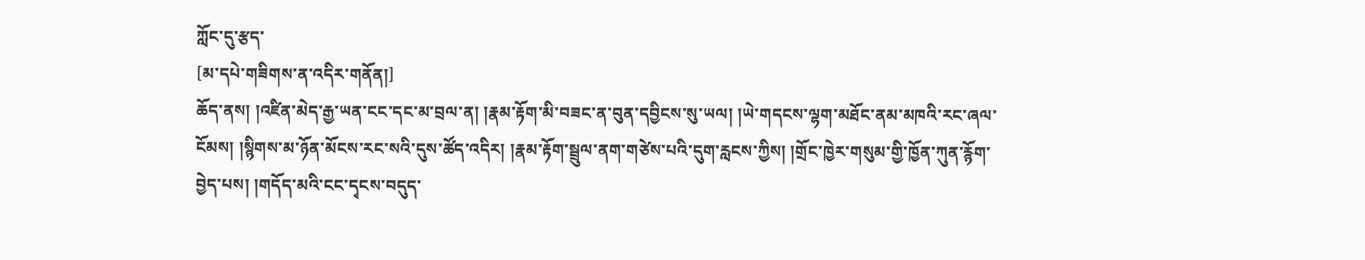ཀློང་དུ་རྩད་
[མ་དཔེ་གཟིགས་ན་འདིར་གནོན།]
ཆོད་ནས། །འཛིན་མེད་རྒྱ་ཡན་ངང་དང་མ་བྲལ་ན། །རྣམ་རྟོག་མི་བཟང་ན་བུན་དབྱིངས་སུ་ཡལ། །ཡེ་གདངས་ལྷག་མཐོང་ནམ་མཁའི་རང་ཞལ་ངོམས། །སྙིགས་མ་ཉོན་མོངས་རང་སའི་དུས་ཚོད་འདིར། །རྣམ་རྟོག་སྦྲུལ་ནག་གཙེས་པའི་དུག་རླངས་ཀྱིས། །གྲོང་ཁྱེར་གསུམ་གྱི་ཁྱོན་ཀུན་རྙོག་བྱེད་པས། །གདོད་མའི་ངང་དྭངས་བདུད་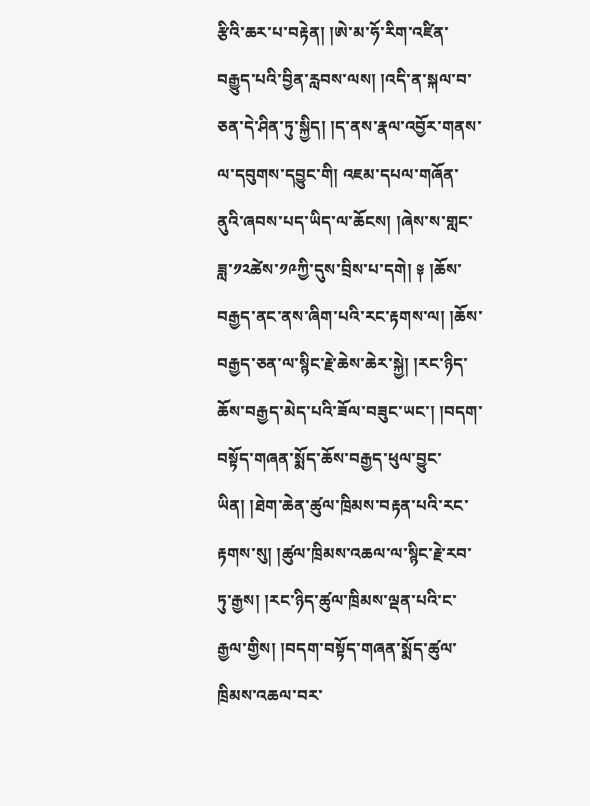རྩིའི་ཆར་པ་བརྟེན། །ཨེ་མ་ཧོ་རིག་འཛིན་བརྒྱུད་པའི་བྱིན་རླབས་ལས། །འདི་ན་སྐལ་བ་ཅན་དེ་ཤིན་ཏུ་སྐྱིད། །ད་ནས་རྣལ་འབྱོར་གནས་ལ་དབུགས་དབྱུང་གི། འཇམ་དཔལ་གཞོན་ནུའི་ཞབས་པད་ཡིད་ལ་ཆོངས། །ཞེས་ས་གླང་ཟླ་༡༢ཚེས་༡༩ཀྱི་དུས་བྲིས་པ་དགེ། ༈ །ཆོས་བརྒྱད་ནང་ནས་ཞིག་པའི་རང་རྟགས་ལ། །ཆོས་བརྒྱད་ཅན་ལ་སྙིང་རྗེ་ཆེས་ཆེར་སྐྱེ། །རང་ཉིད་ཆོས་བརྒྱད་མེད་པའི་ཟོལ་བཟུང་ཡང་། །བདག་བསྟོད་གཞན་སྨོད་ཆོས་བརྒྱད་ཕུལ་བྱུང་ཡིན། །ཐེག་ཆེན་ཚུལ་ཁྲིམས་བརྟན་པའི་རང་རྟགས་སུ། །ཚུལ་ཁྲིམས་འཆལ་ལ་སྙིང་རྗེ་རབ་ཏུ་རྒྱས། །རང་ཉིད་ཚུལ་ཁྲིམས་ལྡན་པའི་ང་རྒྱལ་གྱིས། །བདག་བསྟོད་གཞན་སྨོད་ཚུལ་ཁྲིམས་འཆལ་བར་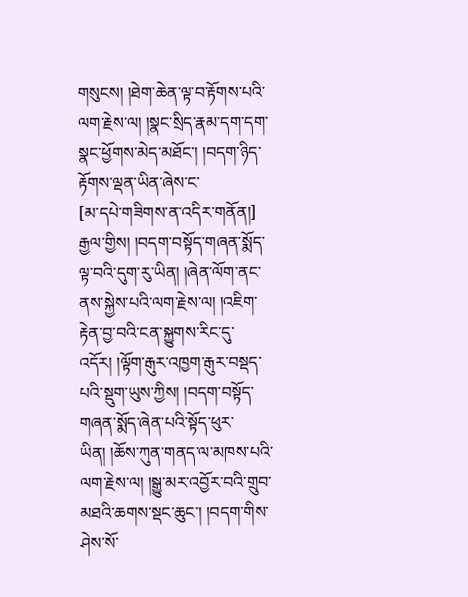གསུངས། །ཐེག་ཆེན་ལྟ་བ་རྟོགས་པའི་ལག་རྗེས་ལ། །སྣང་སྲིད་རྣམ་དག་དག་སྣང་ཕྱོགས་མེད་མཐོང་། །བདག་ཉིད་རྟོགས་ལྡན་ཡིན་ཞེས་ང་
[མ་དཔེ་གཟིགས་ན་འདིར་གནོན།]
རྒྱལ་གྱིས། །བདག་བསྟོད་གཞན་སྨོད་ལྟ་བའི་དུག་རུ་ཡིན། །ཞེན་ལོག་ནང་ནས་སྐྱེས་པའི་ལག་རྗེས་ལ། །འཇིག་རྟེན་བྱ་བའི་ངན་སྐྱུགས་རིང་དུ་འདོར། །ལྟོག་རྒུར་འཁྱག་རྒུར་བསྡད་པའི་སྡུག་ཡུས་ཀྱིས། །བདག་བསྟོད་གཞན་སྨོད་ཞེན་པའི་སྟོད་ཕུར་ཡིན། །ཆོས་ཀུན་གནད་ལ་མཁས་པའི་ལག་རྗེས་ལ། །སྒྱུ་མར་འབྱོར་བའི་གྲུབ་མཐའི་ཆགས་སྡང་ཆུང་། །བདག་གིས་ཤེས་སོ་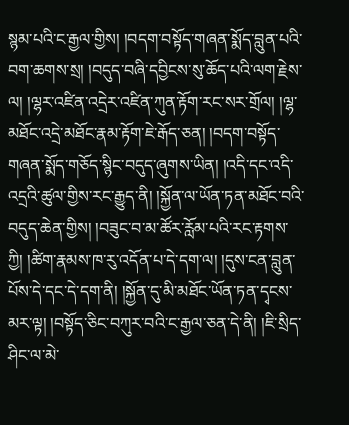སྙམ་པའི་ང་རྒྱལ་གྱིས། །བདག་བསྟོད་གཞན་སྨོད་བླུན་པའི་བག་ཆགས་སྲ། །བདུད་བཞི་དབྱིངས་སུ་ཆོད་པའི་ལག་རྗེས་ལ། །ལྷར་འཛིན་འདྲེར་འཛིན་ཀུན་རྟོག་རང་སར་གྲོལ། །ལྷ་མཐོང་འདྲེ་མཐོང་རྣམ་རྟོག་ཇེ་རྒོད་ཅན། །བདག་བསྟོད་གཞན་སྨོད་གཅོད་སྙིང་བདུད་ཞུགས་ཡིན། །འདི་དང་འདི་འདྲའི་ཚུལ་གྱིས་རང་རྒྱུད་ནི། །སྐྱོན་ལ་ཡོན་ཏན་མཐོང་བའི་བདུད་ཆེན་གྱིས། །བཟུང་བ་མ་ཚོར་རློམ་པའི་རང་རྟགས་ཀྱི། །ཚིག་རྣམས་ཁ་རུ་འདོན་པ་དེ་དག་ལ། །དུས་ངན་བླུན་པོས་དེ་དང་དེ་དག་ནི། །སྐྱོན་དུ་མི་མཐོང་ཡོན་ཏན་དྭངས་མར་ལྟ། །བསྟོད་ཅིང་བཀུར་བའི་ང་རྒྱལ་ཅན་དེ་ནི། །ཇི་སྲིད་ཤིང་ལ་མེ་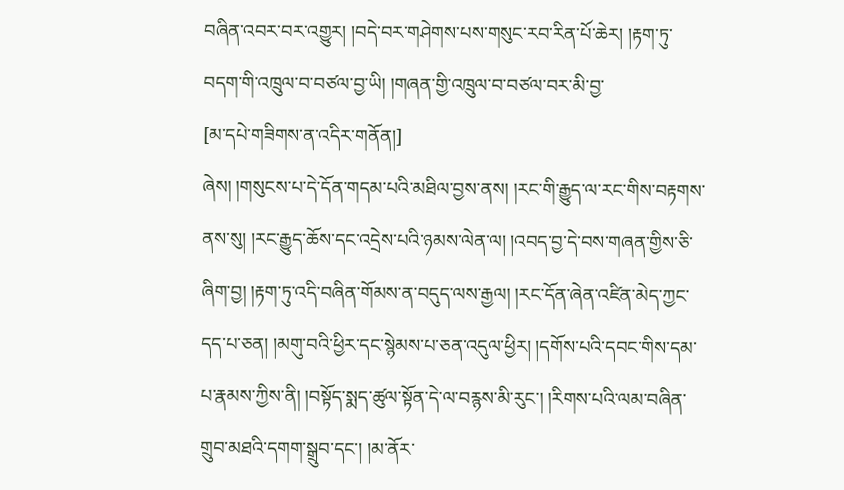བཞིན་འབར་བར་འགྱུར། །བདེ་བར་གཤེགས་པས་གསུང་རབ་རིན་པོ་ཆེར། །རྟག་ཏུ་བདག་གི་འཁྲུལ་བ་བཙལ་བྱ་ཡི། །གཞན་གྱི་འཁྲུལ་བ་བཙལ་བར་མི་བྱ་
[མ་དཔེ་གཟིགས་ན་འདིར་གནོན།]
ཞེས། །གསུངས་པ་དེ་དོན་གདམ་པའི་མཐིལ་བྱས་ནས། །རང་གི་རྒྱུད་ལ་རང་གིས་བརྟགས་ནས་སུ། །རང་རྒྱུད་ཆོས་དང་འདྲེས་པའི་ཉམས་ལེན་ལ། །འབད་བྱ་དེ་བས་གཞན་གྱིས་ཅི་ཞིག་བྱ། །རྟག་ཏུ་འདི་བཞིན་གོམས་ན་བདུད་ལས་རྒྱལ། །རང་དོན་ཞེན་འཛིན་མེད་ཀྱང་དད་པ་ཅན། །མགུ་བའི་ཕྱིར་དང་སྙེམས་པ་ཅན་འདུལ་ཕྱིར། །དགོས་པའི་དབང་གིས་དམ་པ་རྣམས་ཀྱིས་ནི། །བསྟོད་སྨད་ཚུལ་སྟོན་དེ་ལ་བརྙས་མི་རུང་། །རིགས་པའི་ལམ་བཞིན་གྲུབ་མཐའི་དགག་སྒྲུབ་དང་། །མ་ནོར་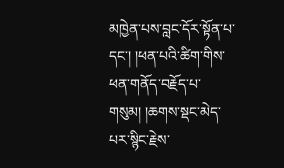མཁྱེན་པས་བླང་དོར་སྟོན་པ་དང་། །ཕན་པའི་ཚིག་གིས་ཕན་གནོད་བརྗོད་པ་གསུམ། །ཆགས་སྡང་མེད་པར་སྙིང་རྗེས་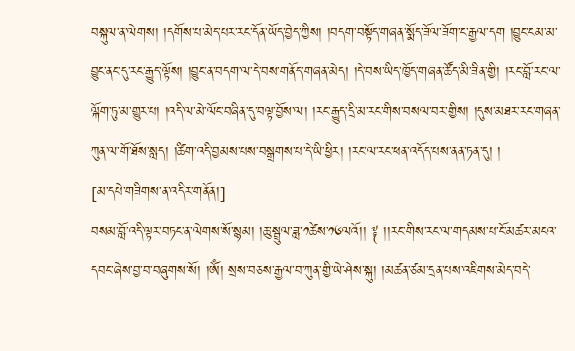བསྐུལ་ན་ལེགས། །དགོས་པ་མེད་པར་རང་དོན་ཡོད་བྱེད་ཀྱིས། །བདག་བསྟོད་གཞན་སྨོད་ཟོལ་ཟོག་ང་རྒྱལ་དག །བྱུང་ངམ་མ་བྱུང་ནང་དུ་རང་རྒྱུད་ལྟོས། །བྱུང་ན་བདག་ལ་དེ་བས་གནོད་གཞན་མེད། །དེ་བས་ཡིད་ཁྱོད་གཞན་ཚོད་མི་ཟིན་གྱི། །རང་བློ་རང་ལ་ལྐོག་ཏུ་མ་གྱུར་པ། །འདི་ལ་མེ་ལོང་བཞིན་དུ་བལྟ་བྱོས་ལ། །རང་རྒྱུད་དྲི་མ་རང་གིས་བསལ་བར་གྱིས། །དུས་མཐར་རང་གཞན་ཀུན་ལ་གོ་ཐོས་སླད། །ཚིག་འདི་བྱམས་པས་བསྒྲགས་པ་དེ་ཡི་ཕྱིར། །རང་ལ་རང་ཕན་འདོད་པས་ནན་ཏན་དུ། །
[མ་དཔེ་གཟིགས་ན་འདིར་གནོན།]
བསམ་བློ་འདི་ལྟར་བཏང་ན་ལེགས་སོ་སྙམ། །ཆུ་སྦྲུལ་ཟླ་༡ཚེས་༡༦ལའོ།། ༈ །།རང་གིས་རང་ལ་གདམས་པ་ངོ་མཚར་མངའ་དབང་ཞེས་བྱ་བ་བཞུགས་སོ། །ཨོཾ། སྲས་བཅས་རྒྱལ་བ་ཀུན་གྱི་ཡེ་ཤེས་སྐུ། །མཚན་ཙམ་དྲན་པས་འཇིགས་མེད་བདེ་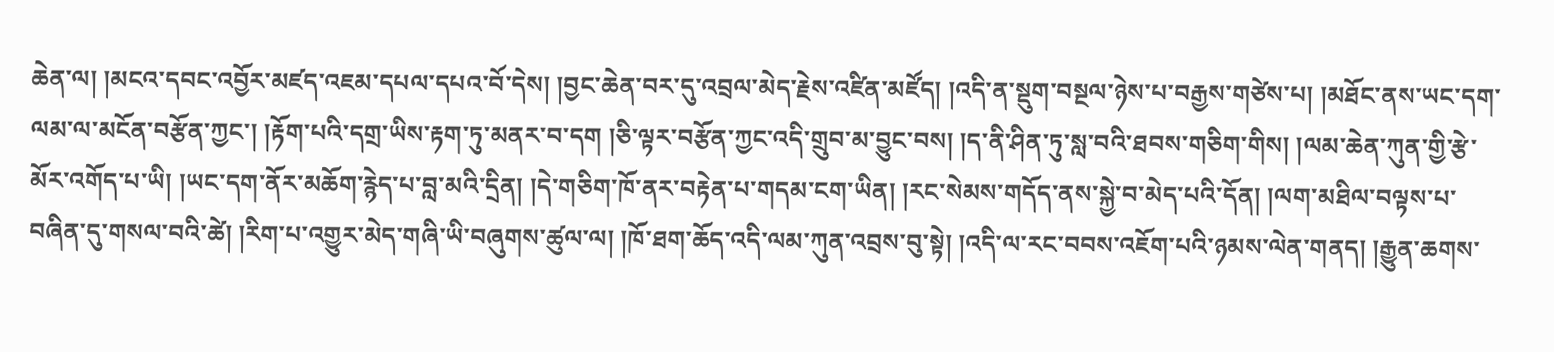ཆེན་ལ། །མངའ་དབང་འབྱོར་མཛད་འཇམ་དཔལ་དཔའ་བོ་དེས། །བྱང་ཆེན་བར་དུ་འབྲལ་མེད་རྗེས་འཛིན་མཛོད། །འདི་ན་སྡུག་བསྔལ་ཉེས་པ་བརྒྱས་གཙེས་པ། །མཐོང་ནས་ཡང་དག་ལམ་ལ་མངོན་བརྩོན་ཀྱང་། །རྟོག་པའི་དགྲ་ཡིས་རྟག་ཏུ་མནར་བ་དག །ཅི་ལྟར་བརྩོན་ཀྱང་འདི་གྲུབ་མ་བྱུང་བས། །ད་ནི་ཤིན་ཏུ་སླ་བའི་ཐབས་གཅིག་གིས། །ལམ་ཆེན་ཀུན་གྱི་རྩེ་མོར་འགོད་པ་ཡི། །ཡང་དག་ནོར་མཆོག་རྙེད་པ་བླ་མའི་དྲིན། །དེ་གཅིག་ཁོ་ནར་བརྟེན་པ་གདམ་ངག་ཡིན། །རང་སེམས་གདོད་ནས་སྐྱེ་བ་མེད་པའི་དོན། །ལག་མཐིལ་བལྟས་པ་བཞིན་དུ་གསལ་བའི་ཚེ། །རིག་པ་འགྱུར་མེད་གཞི་ཡི་བཞུགས་ཚུལ་ལ། །ཁོ་ཐག་ཆོད་འདི་ལམ་ཀུན་འབྲས་བུ་སྟེ། །འདི་ལ་རང་བབས་འཇོག་པའི་ཉམས་ལེན་གནད། །རྒྱུན་ཆགས་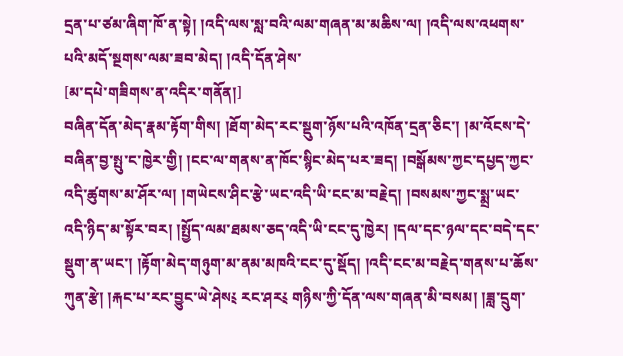དྲན་པ་ཙམ་ཞིག་ཁོ་ན་སྟེ། །འདི་ལས་སླ་བའི་ལམ་གཞན་མ་མཆིས་ལ། །འདི་ལས་འཕགས་པའི་མདོ་སྔགས་ལམ་ཟབ་མེད། །འདི་དོན་ཤེས་
[མ་དཔེ་གཟིགས་ན་འདིར་གནོན།]
བཞིན་དོན་མེད་རྣམ་རྟོག་གིས། །ཐོག་མེད་རང་སྡུག་ཉོས་པའི་འཁོན་དྲན་ཅིང་། །མ་འོངས་དེ་བཞིན་བྱ་སྤུ་ང་ཁྱེར་གྱི། །ངང་ལ་གནས་ན་ཁོང་སྙིང་མེད་པར་ཟད། །བསྒོམས་ཀྱང་དཔྱད་ཀྱང་འདི་ཚུགས་མ་ཤོར་ལ། །གཡེངས་ཤིང་རྩེ་ཡང་འདི་ཡི་ངང་མ་བརྗེད། །བསམས་ཀྱང་སྨྲ་ཡང་འདི་ཉིད་མ་སྟོར་བར། །སྤྱོད་ལམ་ཐམས་ཅད་འདི་ཡི་ངང་དུ་ཁྱེར། །དལ་དང་ཉལ་དང་བདེ་དང་སྡུག་ན་ཡང་། །རྟོག་མེད་གཉུག་མ་ནམ་མཁའི་ངང་དུ་སྡོད། །འདི་ངང་མ་བརྗེད་གནས་པ་ཆོས་ཀུན་རྩེ། །རྐང་པ་རང་བྱུང་ཡེ་ཤེས༴ རང་ཤར༴ གཉིས་ཀྱི་དོན་ལས་གཞན་མི་བསམ། །ཟླ་དྲུག་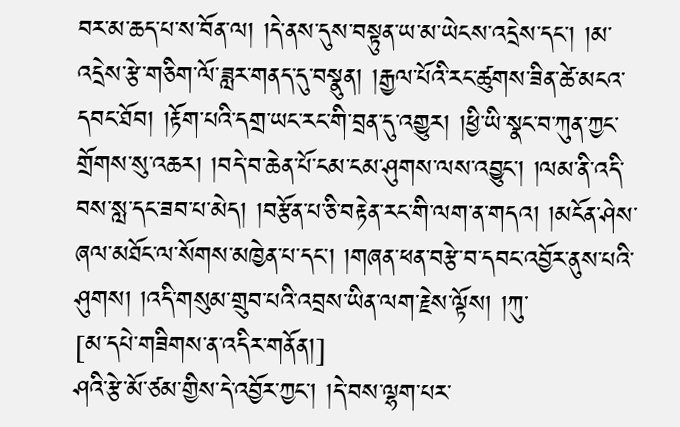བར་མ་ཆད་པ་ས་བོན་ལ། །དེ་ནས་དུས་བསྟུན་ཡ་མ་ཡེངས་འདྲེས་དང་། །མ་འདྲེས་རྩེ་གཅིག་ལོ་ཟླར་གནད་དུ་བསྣུན། །རྒྱལ་པོའི་རང་ཚུགས་ཟིན་ཚེ་མངའ་དབང་ཐོབ། །རྟོག་པའི་དགྲ་ཡང་རང་གི་བྲན་དུ་འགྱུར། །ཕྱི་ཡི་སྣང་བ་ཀུན་ཀྱང་གྲོགས་སུ་འཆར། །བདེ་བ་ཆེན་པོ་ངམ་ངམ་ཤུགས་ལས་འབྱུང་། །ལམ་ནི་འདི་བས་སླ་དང་ཟབ་པ་མེད། །བརྩོན་པ་ཅི་བརྟེན་རང་གི་ལག་ན་གདའ། །མངོན་ཤེས་ཞལ་མཐོང་ལ་སོགས་མཁྱེན་པ་དང་། །གཞན་ཕན་བརྩེ་བ་དབང་འབྱོར་ནུས་པའི་ཤུགས། །འདི་གསུམ་གྲུབ་པའི་འབྲས་ཡིན་ལག་རྗེས་ལྟོས། །ཀུ་
[མ་དཔེ་གཟིགས་ན་འདིར་གནོན།]
ཤའི་རྩེ་མོ་ཙམ་གྱིས་དེ་འབྱོར་ཀྱང་། །དེ་བས་ལྷག་པར་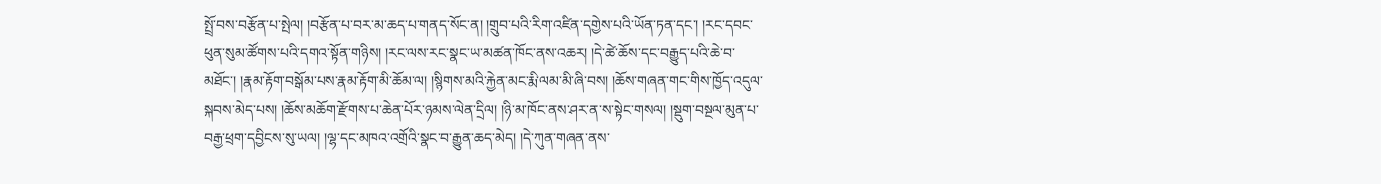སྤྲོ་བས་བརྩོན་པ་སྤེལ། །བརྩོན་པ་བར་མ་ཆད་པ་གནད་སོང་ན། །གྲུབ་པའི་རིག་འཛིན་དགྱེས་པའི་ཡོན་ཏན་དང་། །རང་དབང་ཕུན་སུམ་ཚོགས་པའི་དགའ་སྟོན་གཉིས། །རང་ལས་རང་སྣང་ཡ་མཚན་ཁོང་ནས་འཆར། །དེ་ཚེ་ཆོས་དང་བརྒྱུད་པའི་ཆེ་བ་མཐོང་། །རྣམ་རྟོག་བསྒོམ་པས་རྣམ་རྟོག་མི་ཆོམ་ལ། །སྙིགས་མའི་རྐྱེན་མང་རྨི་ལམ་མི་ཞི་བས། །ཆོས་གཞན་གང་གིས་ཁྱོད་འདུལ་སྐབས་མེད་པས། །ཆོས་མཆོག་རྫོགས་པ་ཆེན་པོར་ཉམས་ལེན་དྲིལ། །ཉི་མ་ཁོང་ནས་ཤར་ན་ས་སྟེང་གསལ། །སྡུག་བསྔལ་མུན་པ་བརྒྱ་ཕྲག་དབྱིངས་སུ་ཡལ། །ལྷ་དང་མཁའ་འགྲོའི་སྣང་བ་རྒྱུན་ཆད་མེད། །དེ་ཀུན་གཞན་ནས་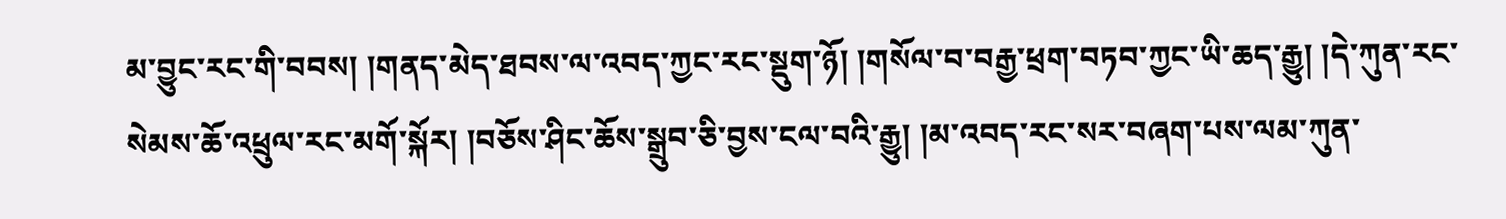མ་བྱུང་རང་གི་བབས། །གནད་མེད་ཐབས་ལ་འབད་ཀྱང་རང་སྡུག་ཉོ། །གསོལ་བ་བརྒྱ་ཕྲག་བཏབ་ཀྱང་ཡི་ཆད་རྒྱུ། །དེ་ཀུན་རང་སེམས་ཆོ་འཕྲུལ་རང་མགོ་སྐོར། །བཅོས་ཤིང་ཆོས་སྒྲུབ་ཅི་བྱས་ངལ་བའི་རྒྱུ། །མ་འབད་རང་སར་བཞག་པས་ལམ་ཀུན་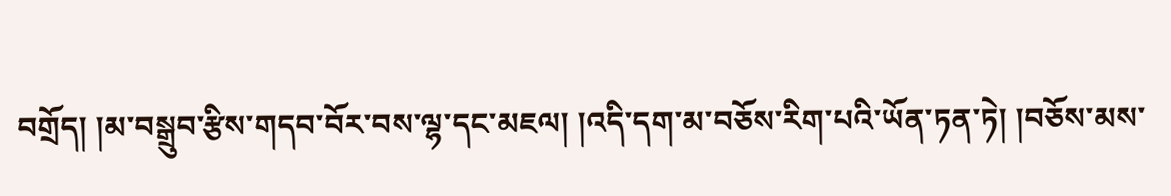བགྲོད། །མ་བསྒྲུབ་རྩིས་གདབ་བོར་བས་ལྷ་དང་མཇལ། །འདི་དག་མ་བཅོས་རིག་པའི་ཡོན་ཏན་ཏེ། །བཅོས་མས་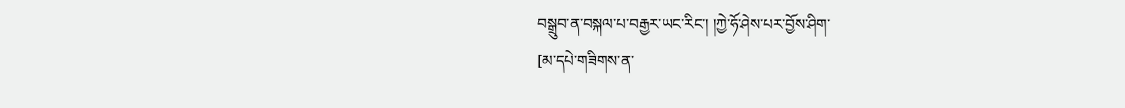བསྒྲུབ་ན་བསྐལ་པ་བརྒྱར་ཡང་རིང་། །ཀྱེ་ཧོ་ཤེས་པར་བྱོས་ཤིག་
[མ་དཔེ་གཟིགས་ན་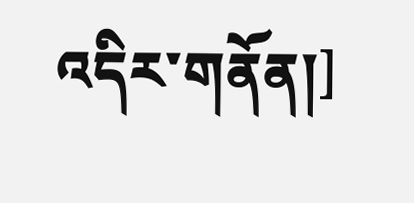འདིར་གནོན།]